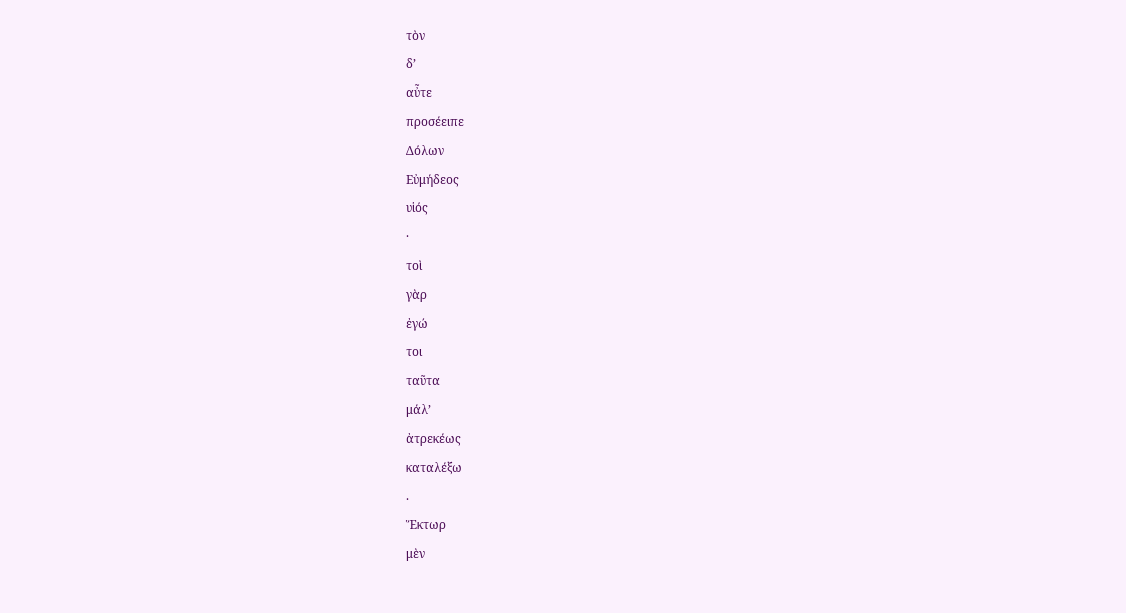τὸν
δʼ
αὖτε
προσέειπε
Δόλων
Εὐμήδεος
υἱός
·
τοὶ
γὰρ
ἐγώ
τοι
ταῦτα
μάλʼ
ἀτρεκέως
καταλέξω
.
Ἕκτωρ
μὲν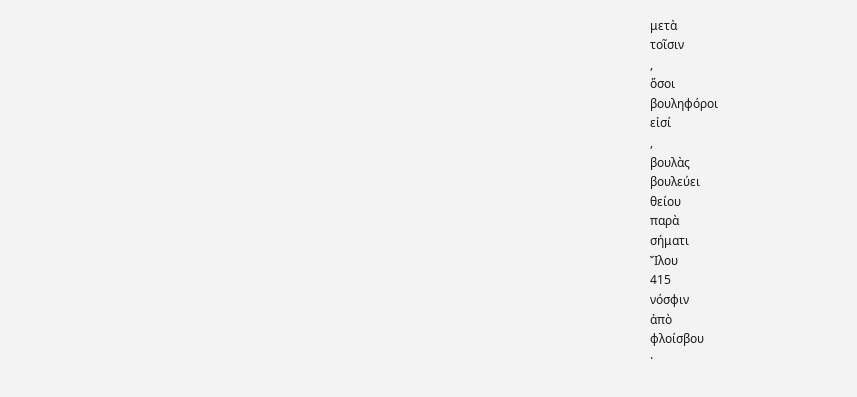μετὰ
τοῖσιν
,
ὅσοι
βουληφόροι
εἰσί
,
βουλὰς
βουλεύει
θείου
παρὰ
σήματι
Ἴλου
415
νόσφιν
ἀπὸ
φλοίσβου
·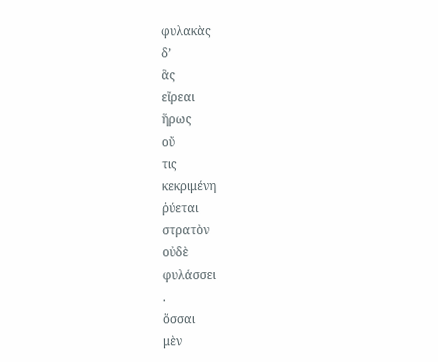φυλακὰς
δʼ
ἃς
εἴρεαι
ἥρως
οὔ
τις
κεκριμένη
ῥύεται
στρατὸν
οὐδὲ
φυλάσσει
.
ὅσσαι
μὲν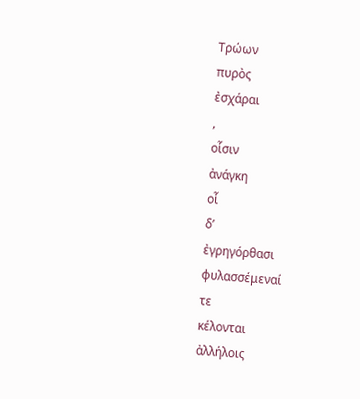Τρώων
πυρὸς
ἐσχάραι
,
οἷσιν
ἀνάγκη
οἷ
δʼ
ἐγρηγόρθασι
φυλασσέμεναί
τε
κέλονται
ἀλλήλοις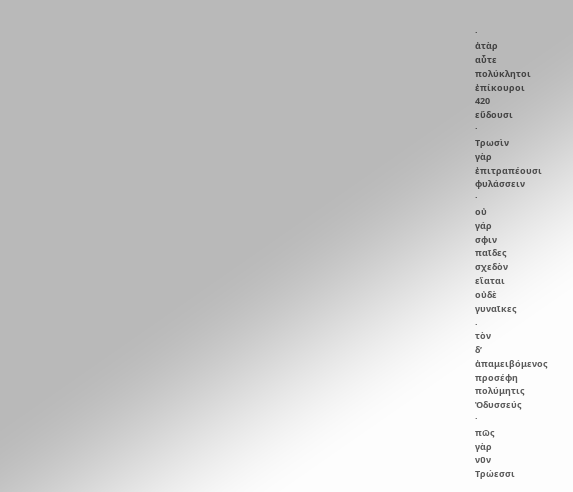·
ἀτὰρ
αὖτε
πολύκλητοι
ἐπίκουροι
420
εὕδουσι
·
Τρωσὶν
γὰρ
ἐπιτραπέουσι
φυλάσσειν
·
οὐ
γάρ
σφιν
παῖδες
σχεδὸν
εἵαται
οὐδὲ
γυναῖκες
.
τὸν
δʼ
ἀπαμειβόμενος
προσέφη
πολύμητις
Ὀδυσσεύς
·
πῶς
γὰρ
νῦν
Τρώεσσι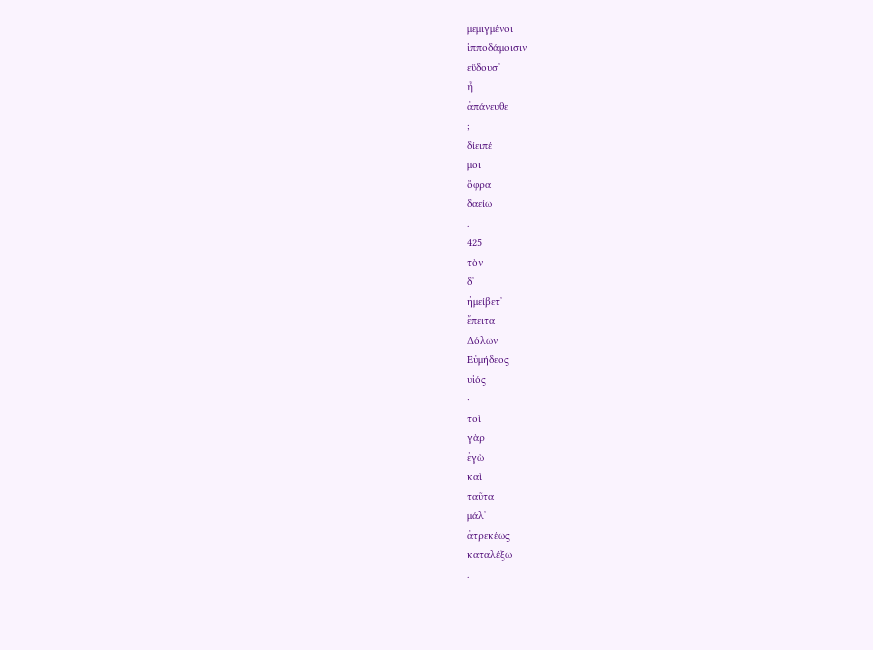μεμιγμένοι
ἱπποδάμοισιν
εὕδουσʼ
ἦ
ἀπάνευθε
;
δίειπέ
μοι
ὄφρα
δαείω
.
425
τὸν
δʼ
ἠμείβετʼ
ἔπειτα
Δόλων
Εὐμήδεος
υἱός
·
τοὶ
γὰρ
ἐγὼ
καὶ
ταῦτα
μάλʼ
ἀτρεκέως
καταλέξω
.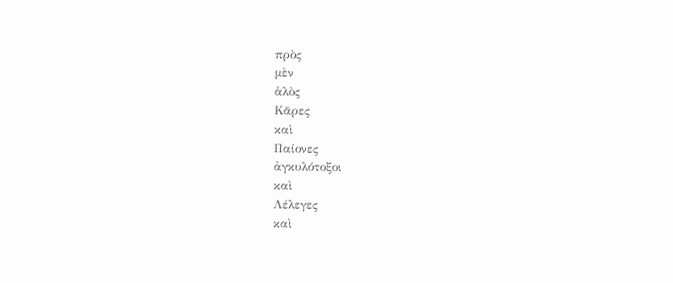πρὸς
μὲν
ἁλὸς
Κᾶρες
καὶ
Παίονες
ἀγκυλότοξοι
καὶ
Λέλεγες
καὶ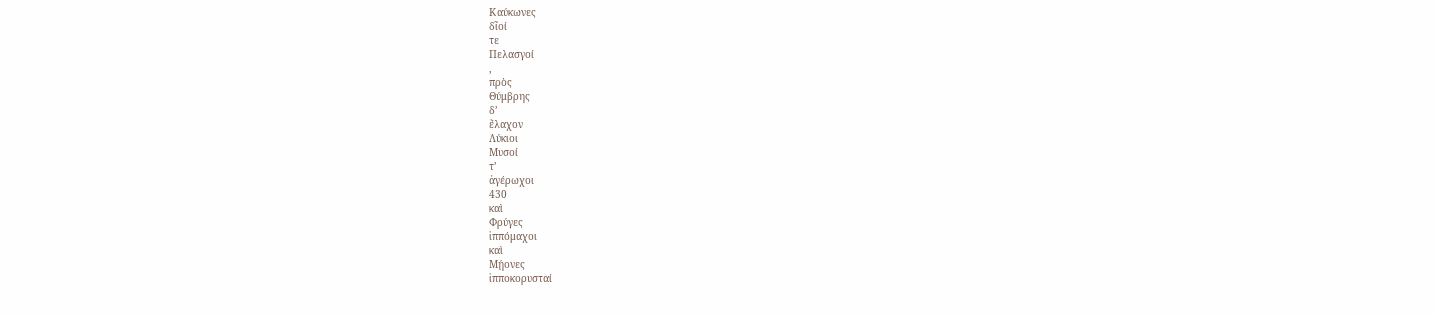Καύκωνες
δῖοί
τε
Πελασγοί
,
πρὸς
Θύμβρης
δʼ
ἔλαχον
Λύκιοι
Μυσοί
τʼ
ἀγέρωχοι
430
καὶ
Φρύγες
ἱππόμαχοι
καὶ
Μῄονες
ἱπποκορυσταί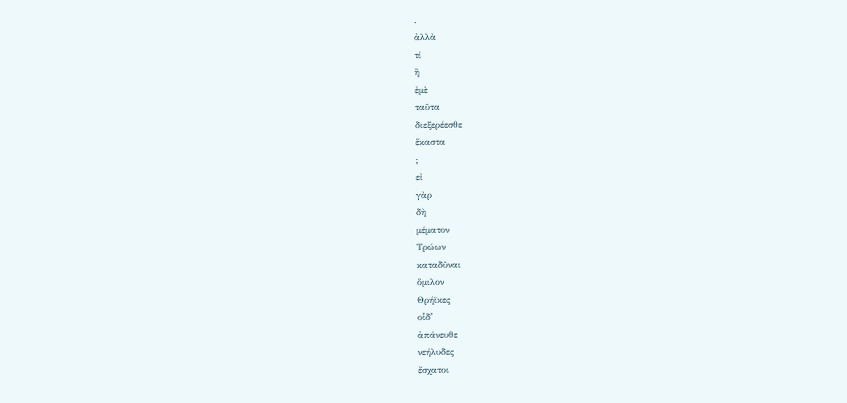.
ἀλλὰ
τί
ἢ
ἐμὲ
ταῦτα
διεξερέεσθε
ἕκαστα
;
εἰ
γὰρ
δὴ
μέματον
Τρώων
καταδῦναι
ὅμιλον
Θρήϊκες
οἷδʼ
ἀπάνευθε
νεήλυδες
ἔσχατοι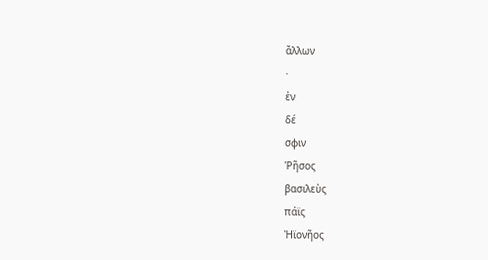ἄλλων
·
ἐν
δέ
σφιν
Ῥῆσος
βασιλεὺς
πάϊς
Ἠϊονῆος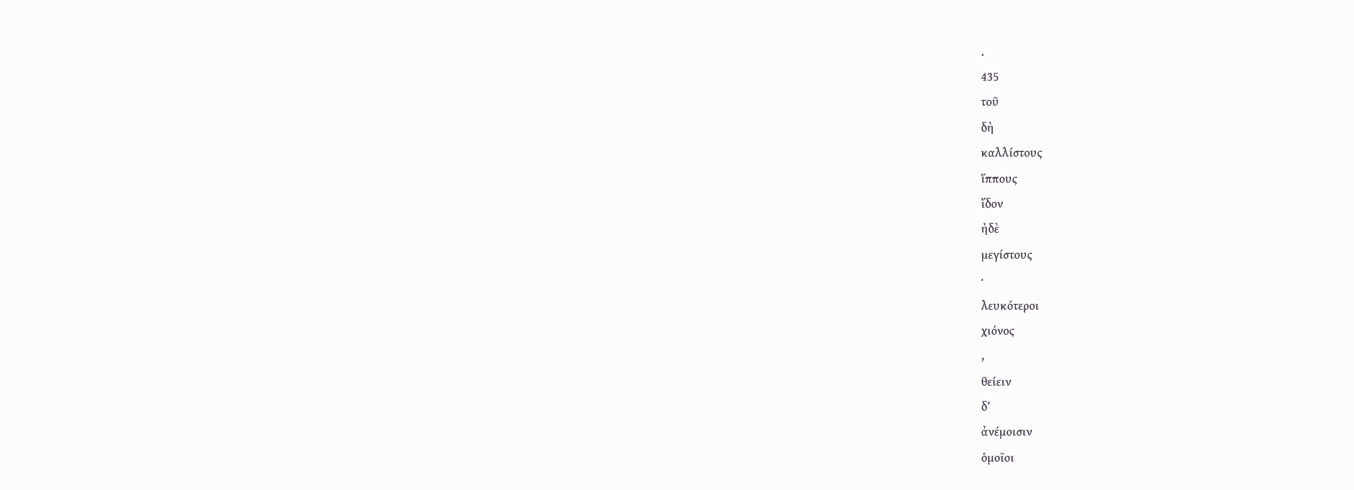.
435
τοῦ
δὴ
καλλίστους
ἵππους
ἴδον
ἠδὲ
μεγίστους
·
λευκότεροι
χιόνος
,
θείειν
δʼ
ἀνέμοισιν
ὁμοῖοι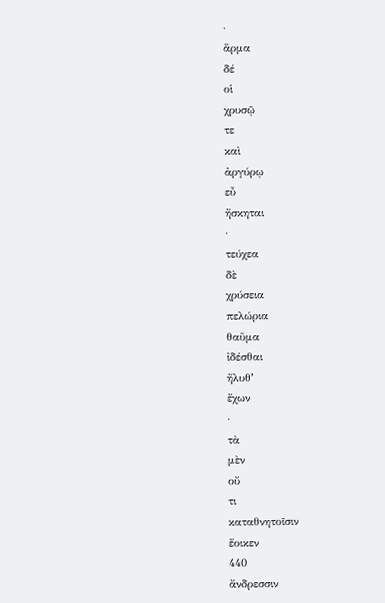·
ἅρμα
δέ
οἱ
χρυσῷ
τε
καὶ
ἀργύρῳ
εὖ
ἤσκηται
·
τεύχεα
δὲ
χρύσεια
πελώρια
θαῦμα
ἰδέσθαι
ἤλυθʼ
ἔχων
·
τὰ
μὲν
οὔ
τι
καταθνητοῖσιν
ἔοικεν
440
ἄνδρεσσιν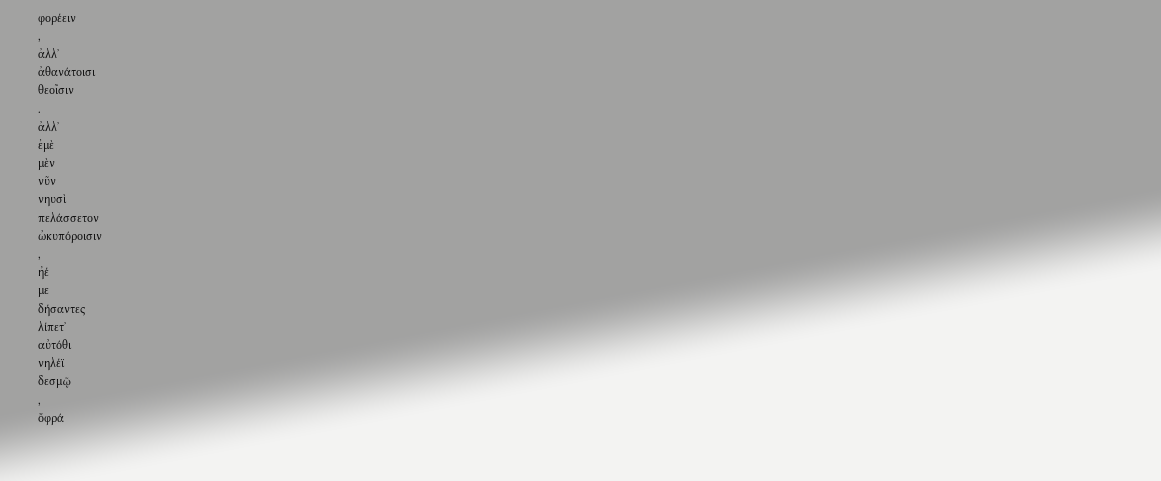φορέειν
,
ἀλλʼ
ἀθανάτοισι
θεοῖσιν
.
ἀλλʼ
ἐμὲ
μὲν
νῦν
νηυσὶ
πελάσσετον
ὠκυπόροισιν
,
ἠέ
με
δήσαντες
λίπετʼ
αὐτόθι
νηλέϊ
δεσμῷ
,
ὄφρά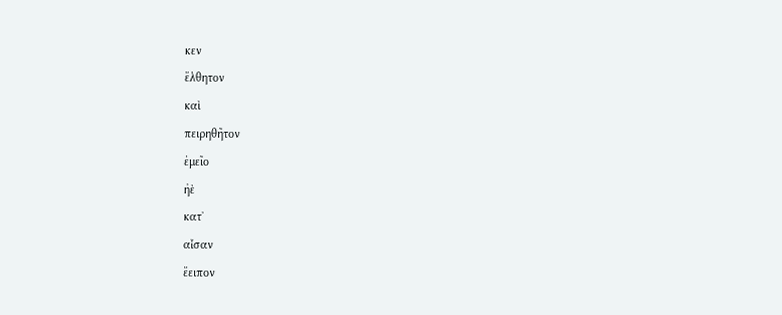κεν
ἔλθητον
καὶ
πειρηθῆτον
ἐμεῖο
ἠὲ
κατʼ
αἶσαν
ἔειπον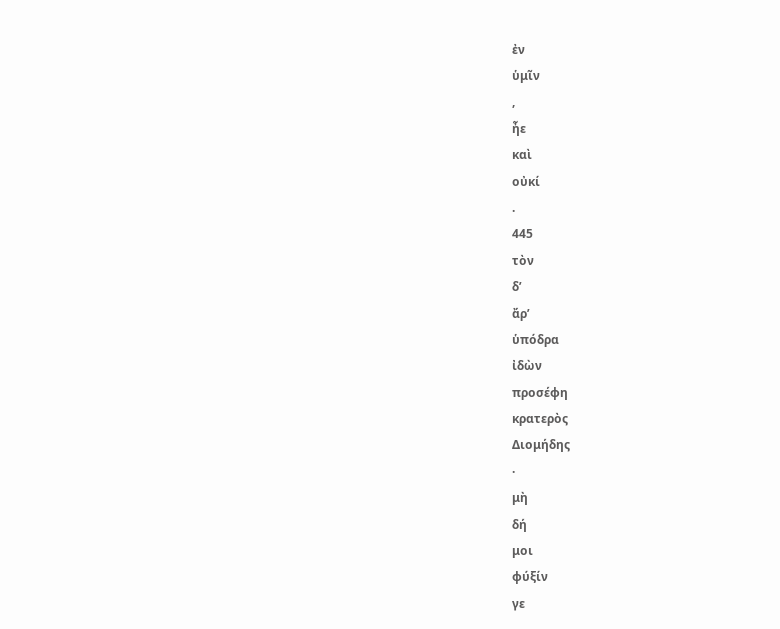ἐν
ὑμῖν
,
ἦε
καὶ
οὐκί
.
445
τὸν
δʼ
ἄρʼ
ὑπόδρα
ἰδὼν
προσέφη
κρατερὸς
Διομήδης
·
μὴ
δή
μοι
φύξίν
γε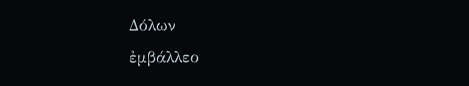Δόλων
ἐμβάλλεο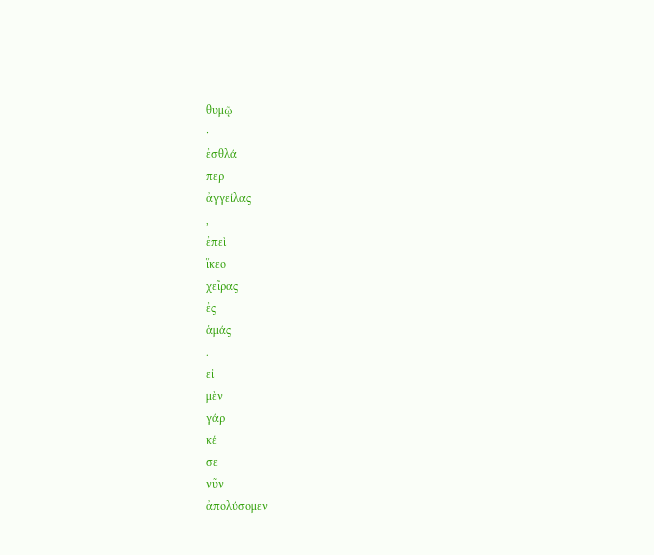θυμῷ
·
ἐσθλά
περ
ἀγγείλας
,
ἐπεὶ
ἵκεο
χεῖρας
ἐς
ἁμάς
.
εἰ
μὲν
γάρ
κέ
σε
νῦν
ἀπολύσομεν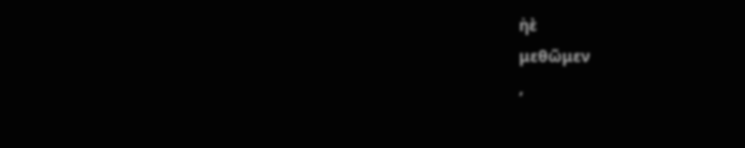ἠὲ
μεθῶμεν
,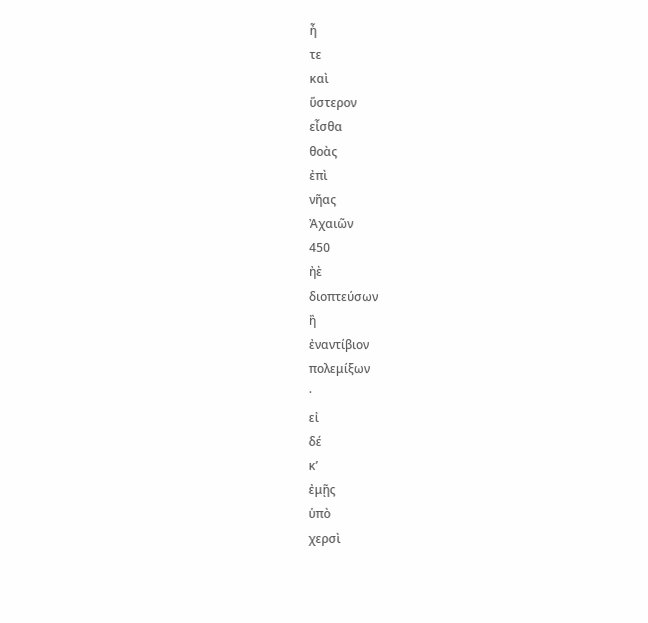ἦ
τε
καὶ
ὕστερον
εἶσθα
θοὰς
ἐπὶ
νῆας
Ἀχαιῶν
450
ἠὲ
διοπτεύσων
ἢ
ἐναντίβιον
πολεμίξων
·
εἰ
δέ
κʼ
ἐμῇς
ὑπὸ
χερσὶ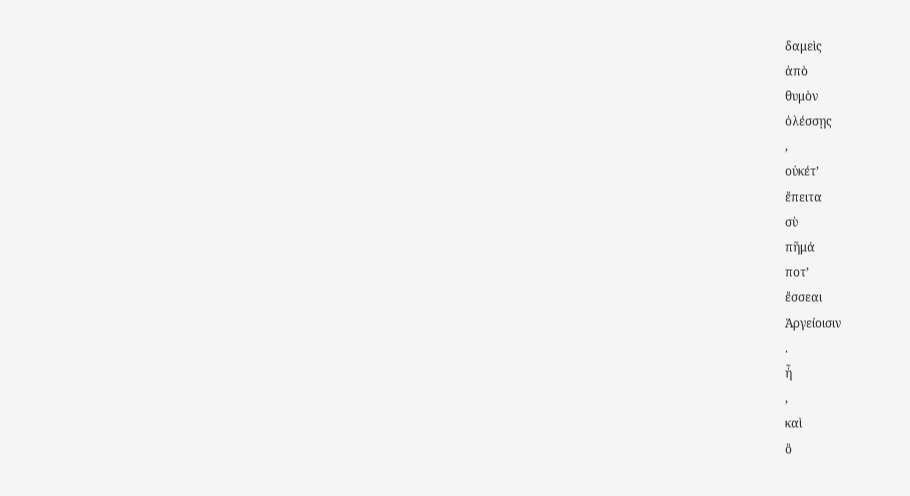δαμεὶς
ἀπὸ
θυμὸν
ὀλέσσῃς
,
οὐκέτʼ
ἔπειτα
σὺ
πῆμά
ποτʼ
ἔσσεαι
Ἀργείοισιν
.
ἦ
,
καὶ
ὃ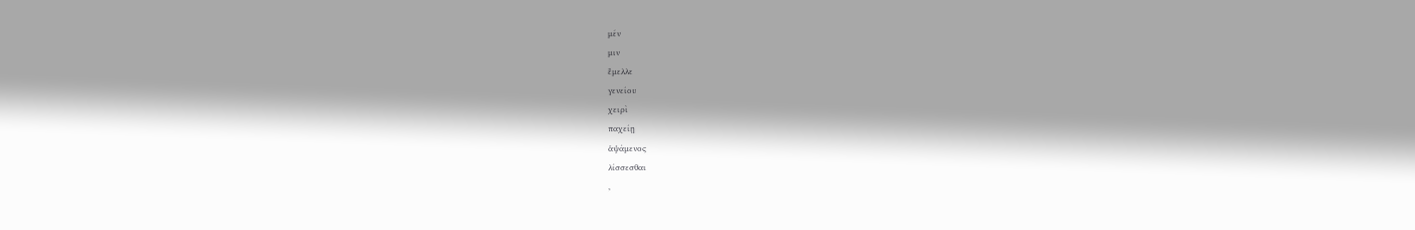μέν
μιν
ἔμελλε
γενείου
χειρὶ
παχείῃ
ἁψάμενος
λίσσεσθαι
,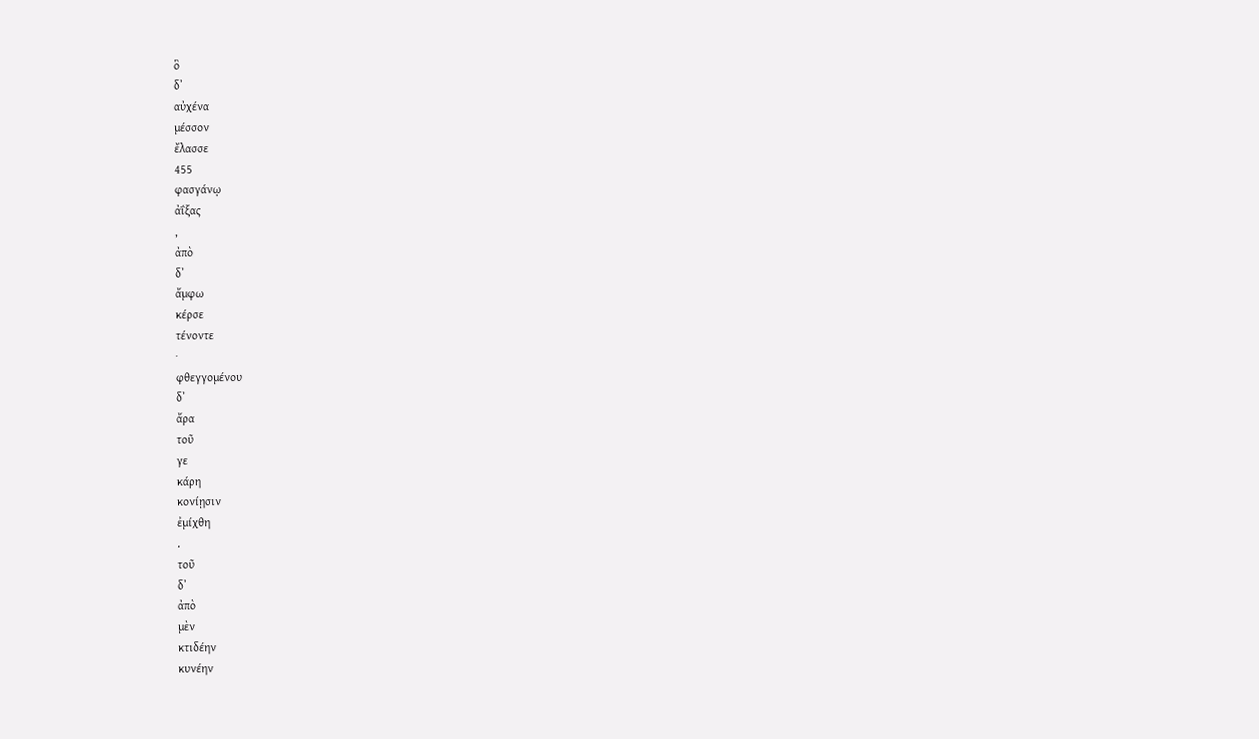ὃ
δʼ
αὐχένα
μέσσον
ἔλασσε
455
φασγάνῳ
ἀΐξας
,
ἀπὸ
δʼ
ἄμφω
κέρσε
τένοντε
·
φθεγγομένου
δʼ
ἄρα
τοῦ
γε
κάρη
κονίῃσιν
ἐμίχθη
.
τοῦ
δʼ
ἀπὸ
μὲν
κτιδέην
κυνέην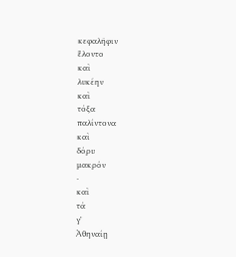κεφαλῆφιν
ἕλοντο
καὶ
λυκέην
καὶ
τόξα
παλίντονα
καὶ
δόρυ
μακρόν
·
καὶ
τά
γʼ
Ἀθηναίῃ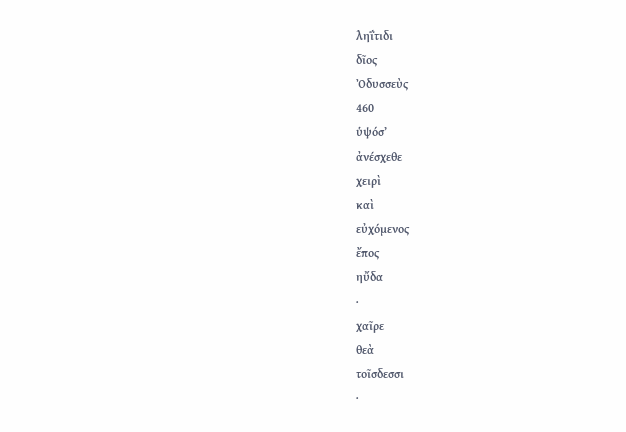ληΐτιδι
δῖος
Ὀδυσσεὺς
460
ὑψόσʼ
ἀνέσχεθε
χειρὶ
καὶ
εὐχόμενος
ἔπος
ηὔδα
·
χαῖρε
θεὰ
τοῖσδεσσι
·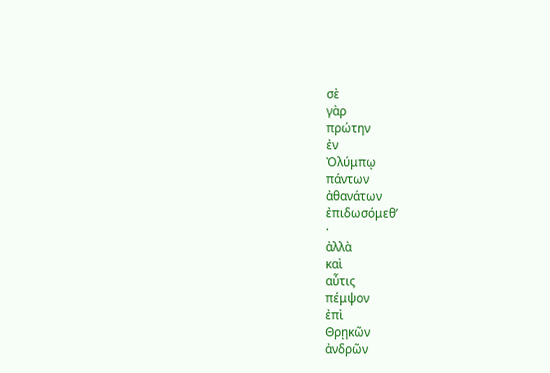σὲ
γὰρ
πρώτην
ἐν
Ὀλύμπῳ
πάντων
ἀθανάτων
ἐπιδωσόμεθʼ
·
ἀλλὰ
καὶ
αὖτις
πέμψον
ἐπὶ
Θρῃκῶν
ἀνδρῶν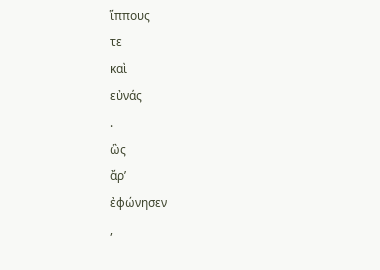ἵππους
τε
καὶ
εὐνάς
.
ὣς
ἄρʼ
ἐφώνησεν
,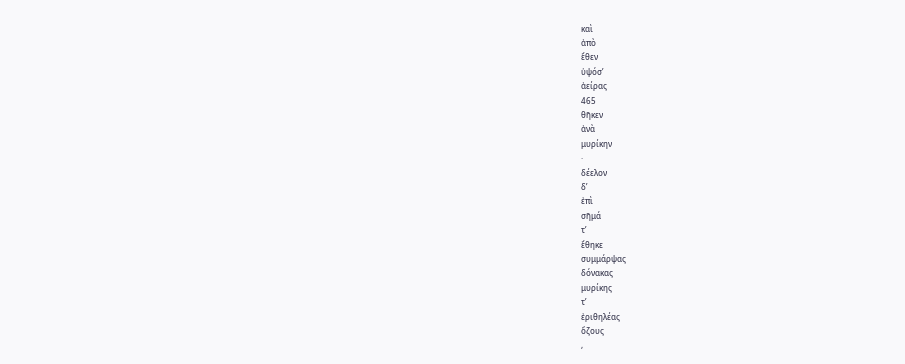καὶ
ἀπὸ
ἕθεν
ὑψόσʼ
ἀείρας
465
θῆκεν
ἀνὰ
μυρίκην
·
δέελον
δʼ
ἐπὶ
σῆμά
τʼ
ἔθηκε
συμμάρψας
δόνακας
μυρίκης
τʼ
ἐριθηλέας
ὄζους
,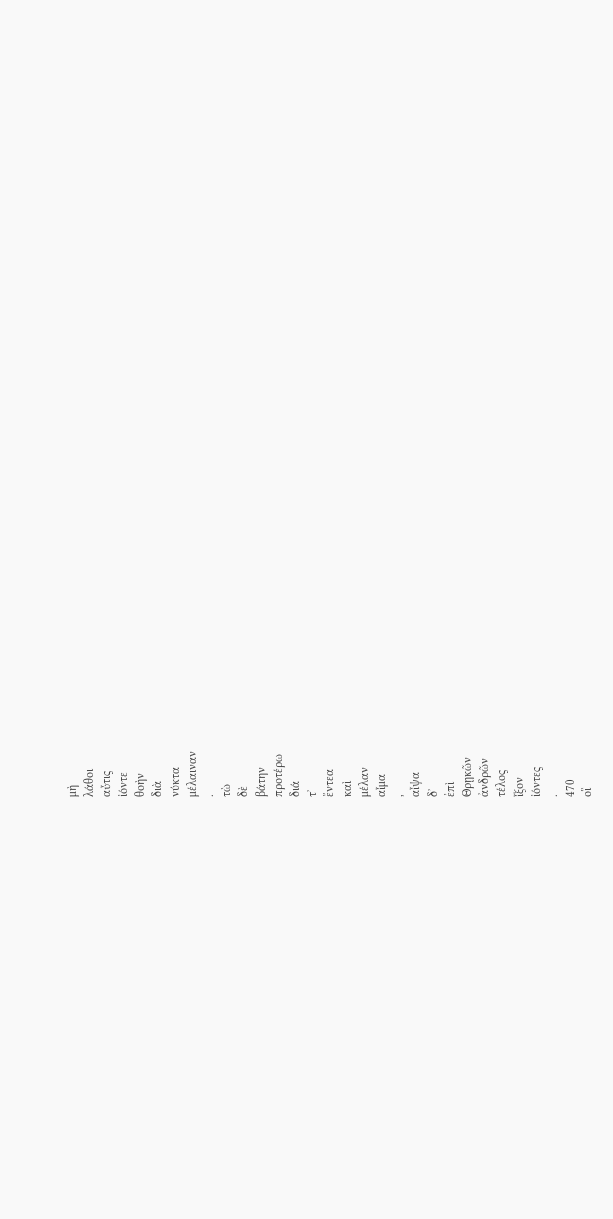μὴ
λάθοι
αὖτις
ἰόντε
θοὴν
διὰ
νύκτα
μέλαιναν
.
τὼ
δὲ
βάτην
προτέρω
διά
τʼ
ἔντεα
καὶ
μέλαν
αἷμα
,
αἶψα
δʼ
ἐπὶ
Θρῃκῶν
ἀνδρῶν
τέλος
ἷξον
ἰόντες
.
470
οἳ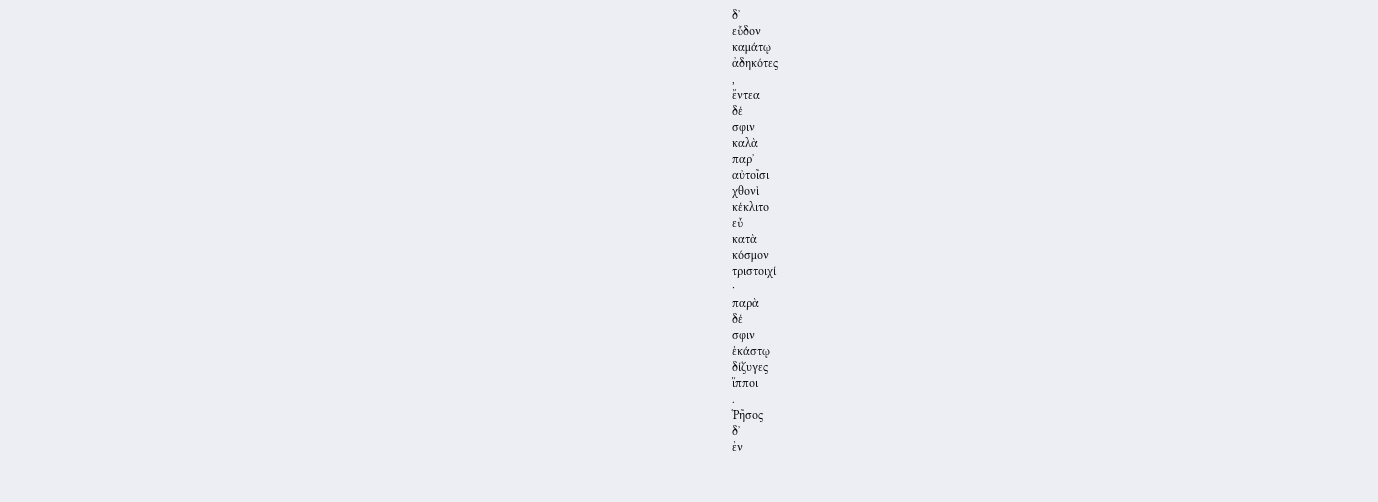δʼ
εὗδον
καμάτῳ
ἀδηκότες
,
ἔντεα
δέ
σφιν
καλὰ
παρʼ
αὐτοῖσι
χθονὶ
κέκλιτο
εὖ
κατὰ
κόσμον
τριστοιχί
·
παρὰ
δέ
σφιν
ἑκάστῳ
δίζυγες
ἵπποι
.
Ῥῆσος
δʼ
ἐν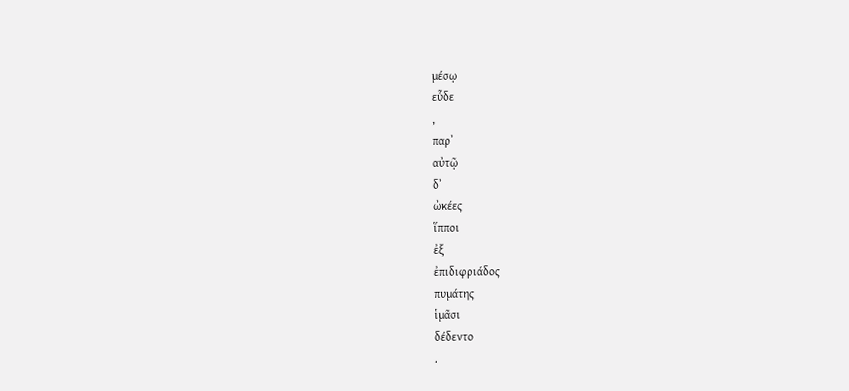μέσῳ
εὗδε
,
παρʼ
αὐτῷ
δʼ
ὠκέες
ἵπποι
ἐξ
ἐπιδιφριάδος
πυμάτης
ἱμᾶσι
δέδεντο
.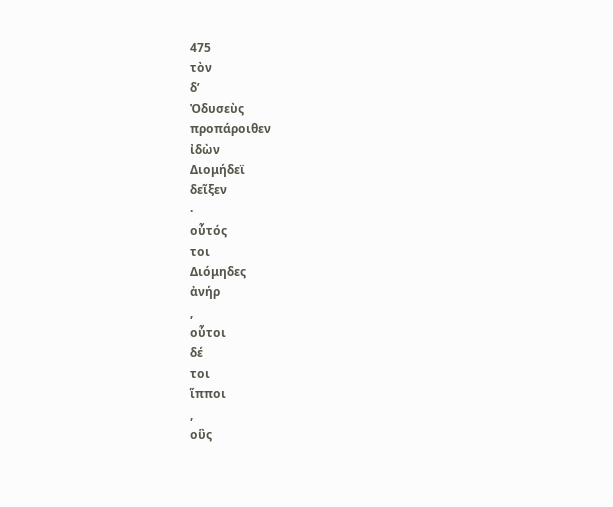475
τὸν
δʼ
Ὀδυσεὺς
προπάροιθεν
ἰδὼν
Διομήδεϊ
δεῖξεν
·
οὗτός
τοι
Διόμηδες
ἀνήρ
,
οὗτοι
δέ
τοι
ἵπποι
,
οὓς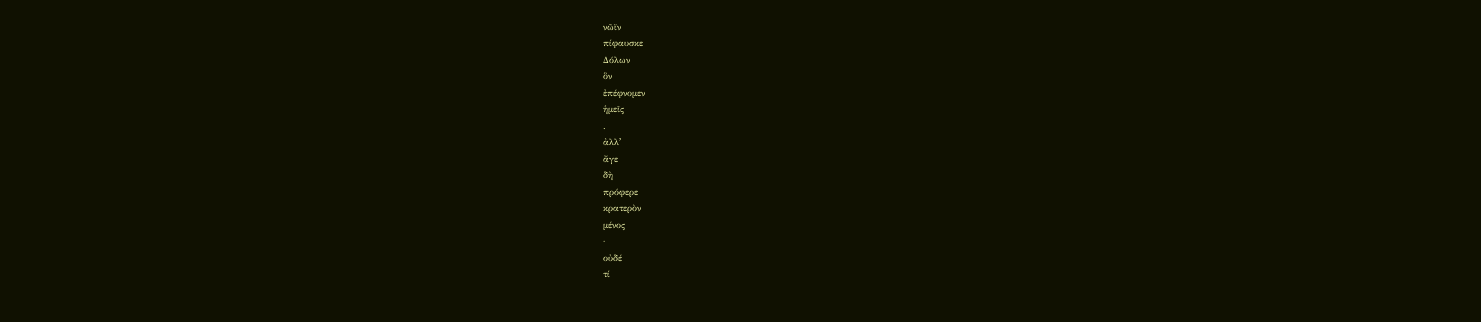νῶϊν
πίφαυσκε
Δόλων
ὃν
ἐπέφνομεν
ἡμεῖς
.
ἀλλʼ
ἄγε
δὴ
πρόφερε
κρατερὸν
μένος
·
οὐδέ
τί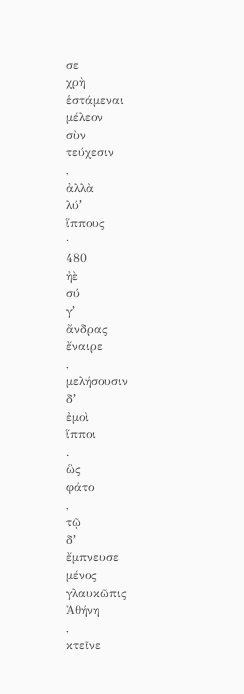σε
χρὴ
ἑστάμεναι
μέλεον
σὺν
τεύχεσιν
,
ἀλλὰ
λύʼ
ἵππους
·
480
ἠὲ
σύ
γʼ
ἄνδρας
ἔναιρε
,
μελήσουσιν
δʼ
ἐμοὶ
ἵπποι
.
ὣς
φάτο
,
τῷ
δʼ
ἔμπνευσε
μένος
γλαυκῶπις
Ἀθήνη
,
κτεῖνε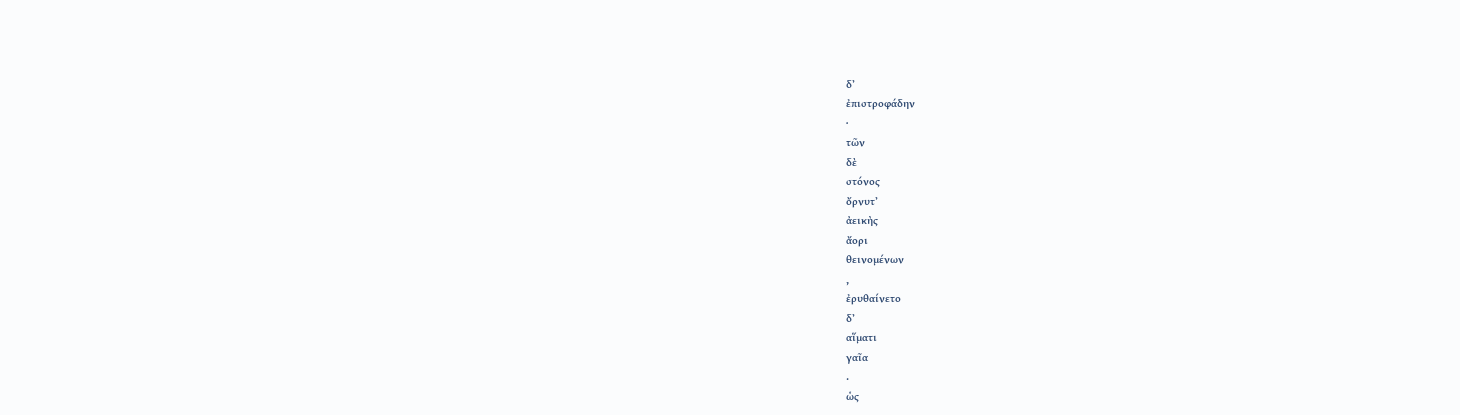δʼ
ἐπιστροφάδην
·
τῶν
δὲ
στόνος
ὄρνυτʼ
ἀεικὴς
ἄορι
θεινομένων
,
ἐρυθαίνετο
δʼ
αἵματι
γαῖα
.
ὡς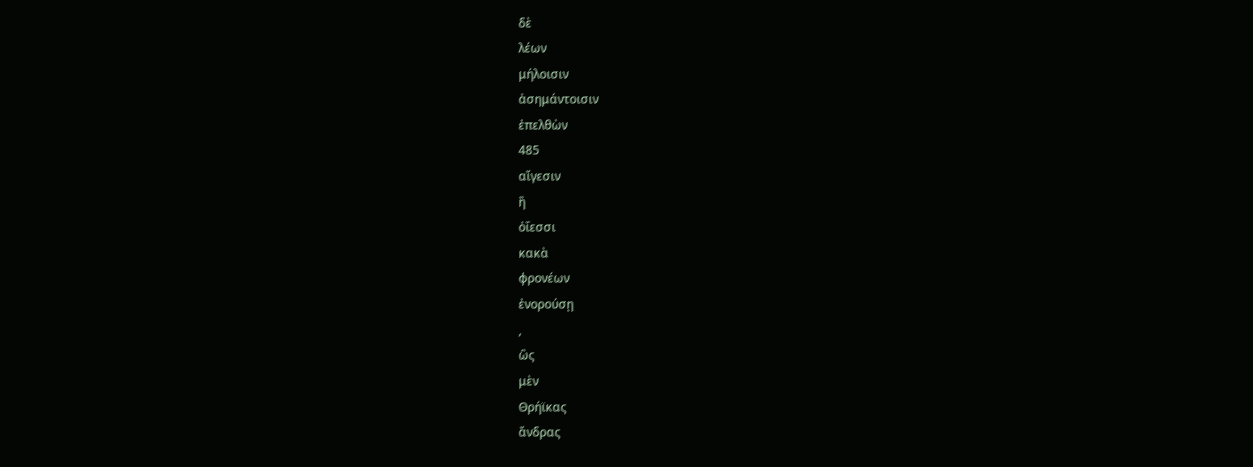δὲ
λέων
μήλοισιν
ἀσημάντοισιν
ἐπελθὼν
485
αἴγεσιν
ἢ
ὀΐεσσι
κακὰ
φρονέων
ἐνορούσῃ
,
ὣς
μὲν
Θρήϊκας
ἄνδρας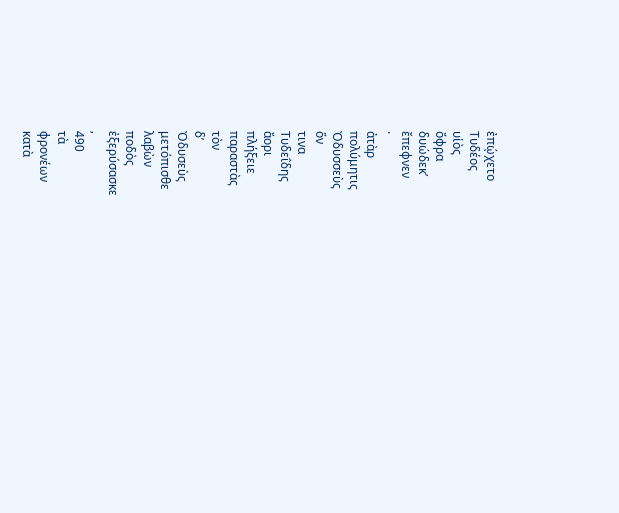ἐπῴχετο
Τυδέος
υἱὸς
ὄφρα
δυώδεκʼ
ἔπεφνεν
·
ἀτὰρ
πολύμητις
Ὀδυσσεὺς
ὅν
τινα
Τυδεΐδης
ἄορι
πλήξειε
παραστὰς
τὸν
δʼ
Ὀδυσεὺς
μετόπισθε
λαβὼν
ποδὸς
ἐξερύσασκε
,
490
τὰ
φρονέων
κατὰ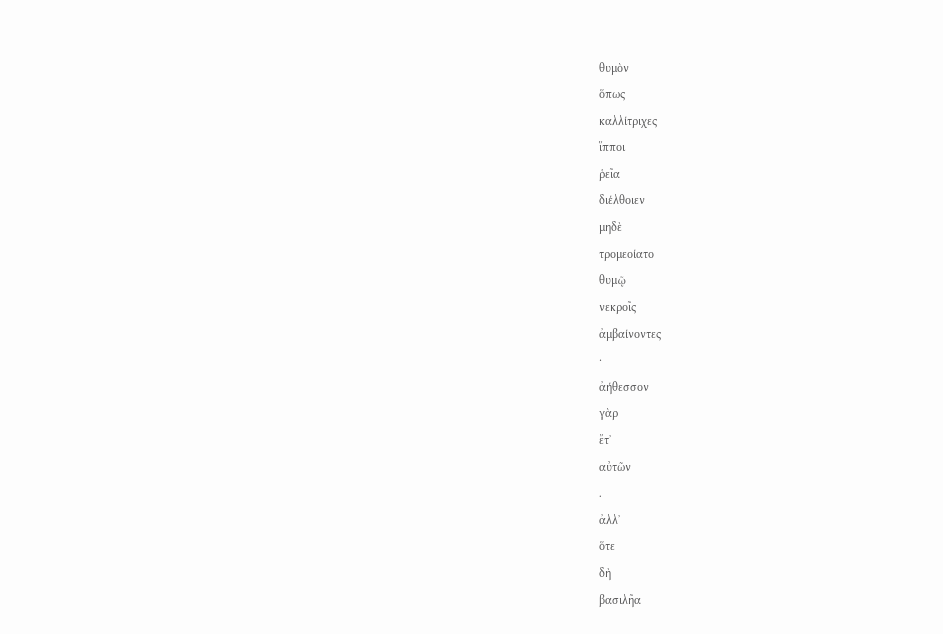θυμὸν
ὅπως
καλλίτριχες
ἵπποι
ῥεῖα
διέλθοιεν
μηδὲ
τρομεοίατο
θυμῷ
νεκροῖς
ἀμβαίνοντες
·
ἀήθεσσον
γὰρ
ἔτʼ
αὐτῶν
.
ἀλλʼ
ὅτε
δὴ
βασιλῆα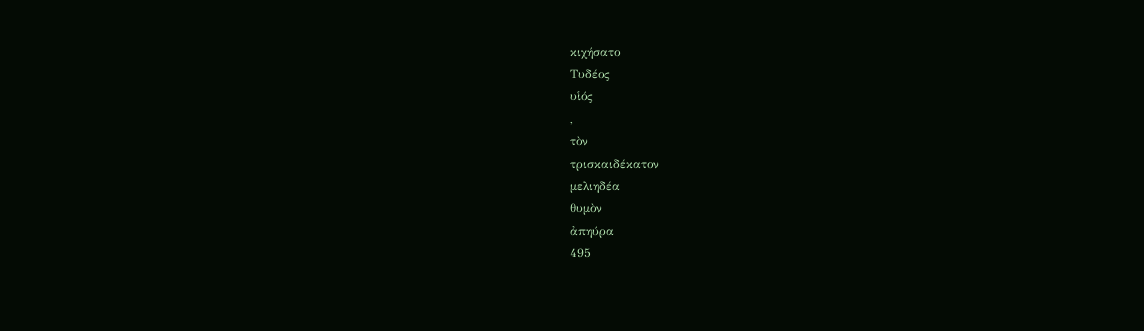κιχήσατο
Τυδέος
υἱός
,
τὸν
τρισκαιδέκατον
μελιηδέα
θυμὸν
ἀπηύρα
495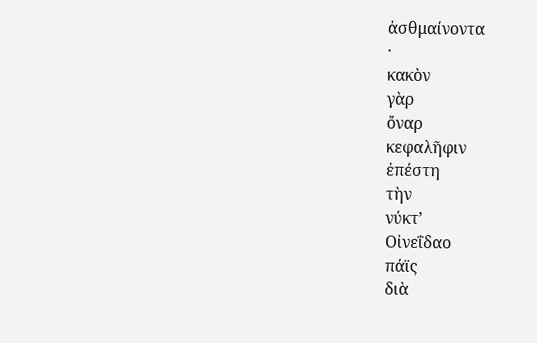ἀσθμαίνοντα
·
κακὸν
γὰρ
ὄναρ
κεφαλῆφιν
ἐπέστη
τὴν
νύκτʼ
Οἰνεΐδαο
πάϊς
διὰ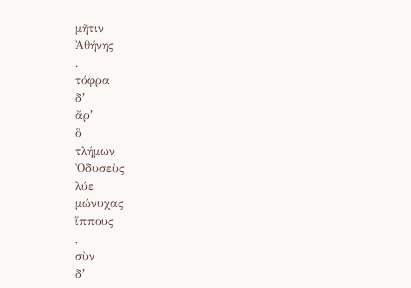μῆτιν
Ἀθήνης
.
τόφρα
δʼ
ἄρʼ
ὃ
τλήμων
Ὀδυσεὺς
λύε
μώνυχας
ἵππους
,
σὺν
δʼ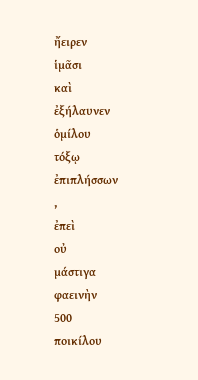ἤειρεν
ἱμᾶσι
καὶ
ἐξήλαυνεν
ὁμίλου
τόξῳ
ἐπιπλήσσων
,
ἐπεὶ
οὐ
μάστιγα
φαεινὴν
500
ποικίλου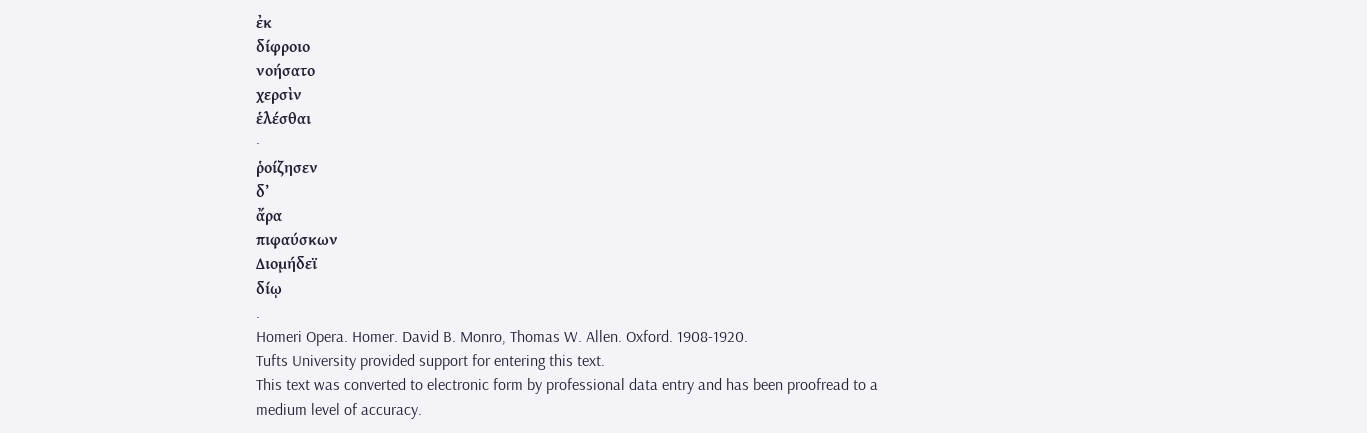ἐκ
δίφροιο
νοήσατο
χερσὶν
ἑλέσθαι
·
ῥοίζησεν
δʼ
ἄρα
πιφαύσκων
Διομήδεϊ
δίῳ
.
Homeri Opera. Homer. David B. Monro, Thomas W. Allen. Oxford. 1908-1920.
Tufts University provided support for entering this text.
This text was converted to electronic form by professional data entry and has been proofread to a medium level of accuracy.